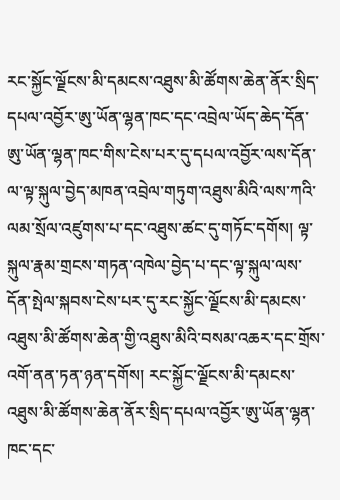རང་སྐྱོང་ལྗོངས་མི་དམངས་འཐུས་མི་ཚོགས་ཆེན་ནོར་སྲིད་དཔལ་འབྱོར་ཨུ་ཡོན་ལྷན་ཁང་དང་འབྲེལ་ཡོད་ཆེད་དོན་ཨུ་ཡོན་ལྷན་ཁང་གིས་ངེས་པར་དུ་དཔལ་འབྱོར་ལས་དོན་ལ་ལྟ་སྐུལ་བྱེད་མཁན་འབྲེལ་གཏུག་འཐུས་མིའི་ལས་ཀའི་ལམ་སྲོལ་འཛུགས་པ་དང་འཐུས་ཚང་དུ་གཏོང་དགོས། ལྟ་སྐུལ་རྣམ་གྲངས་གཏན་འཁེལ་བྱེད་པ་དང་ལྟ་སྐུལ་ལས་དོན་སྤེལ་སྐབས་ངེས་པར་དུ་རང་སྐྱོང་ལྗོངས་མི་དམངས་འཐུས་མི་ཚོགས་ཆེན་གྱི་འཐུས་མིའི་བསམ་འཆར་དང་གྲོས་འགོ་ནན་ཏན་ཉན་དགོས། རང་སྐྱོང་ལྗོངས་མི་དམངས་འཐུས་མི་ཚོགས་ཆེན་ནོར་སྲིད་དཔལ་འབྱོར་ཨུ་ཡོན་ལྷན་ཁང་དང་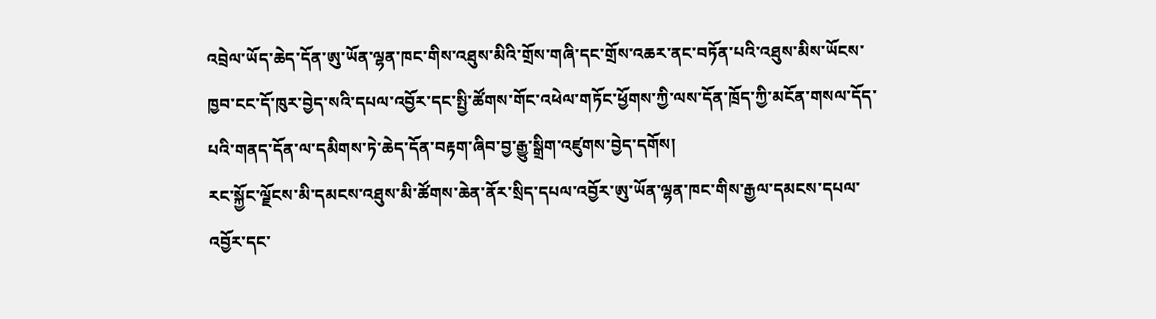འབྲེལ་ཡོད་ཆེད་དོན་ཨུ་ཡོན་ལྷན་ཁང་གིས་འཐུས་མིའི་གྲོས་གཞི་དང་གྲོས་འཆར་ནང་བཏོན་པའི་འཐུས་མིས་ཡོངས་ཁྱབ་ངང་དོ་ཁུར་བྱེད་སའི་དཔལ་འབྱོར་དང་སྤྱི་ཚོགས་གོང་འཕེལ་གཏོང་ཕྱོགས་ཀྱི་ལས་དོན་ཁྲོད་ཀྱི་མངོན་གསལ་དོད་པའི་གནད་དོན་ལ་དམིགས་ཏེ་ཆེད་དོན་བརྟག་ཞིབ་བྱ་རྒྱུ་སྒྲིག་འཛུགས་བྱེད་དགོས།
རང་སྐྱོང་ལྗོངས་མི་དམངས་འཐུས་མི་ཚོགས་ཆེན་ནོར་སྲིད་དཔལ་འབྱོར་ཨུ་ཡོན་ལྷན་ཁང་གིས་རྒྱལ་དམངས་དཔལ་འབྱོར་དང་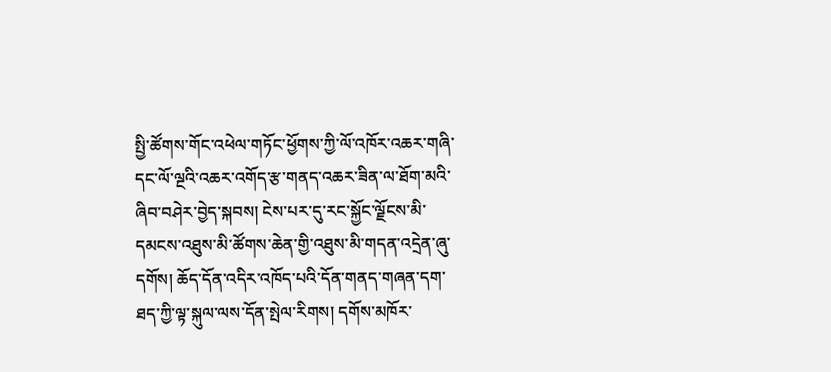སྤྱི་ཚོགས་གོང་འཕེལ་གཏོང་ཕྱོགས་ཀྱི་ལོ་འཁོར་འཆར་གཞི་དང་ལོ་ལྔའི་འཆར་འགོད་རྩ་གནད་འཆར་ཟིན་ལ་ཐོག་མའི་ཞིབ་བཤེར་བྱེད་སྐབས། ངེས་པར་དུ་རང་སྐྱོང་ལྗོངས་མི་དམངས་འཐུས་མི་ཚོགས་ཆེན་གྱི་འཐུས་མི་གདན་འདྲེན་ཞུ་དགོས། ཆོད་དོན་འདིར་འཁོད་པའི་དོན་གནད་གཞན་དག་ཐད་ཀྱི་ལྟ་སྐུལ་ལས་དོན་སྤེལ་རིགས། དགོས་མཁོར་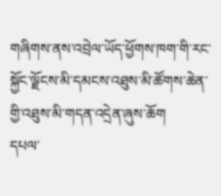གཞིགས་ནས་འབྲེལ་ཡོད་ཕྱོགས་ཁག་གི་རང་སྐྱོང་ལྗོངས་མི་དམངས་འཐུས་མི་ཚོགས་ཆེན་གྱི་འཐུས་མི་གདན་འདྲེན་ཞུས་ཆོག
དཔལ་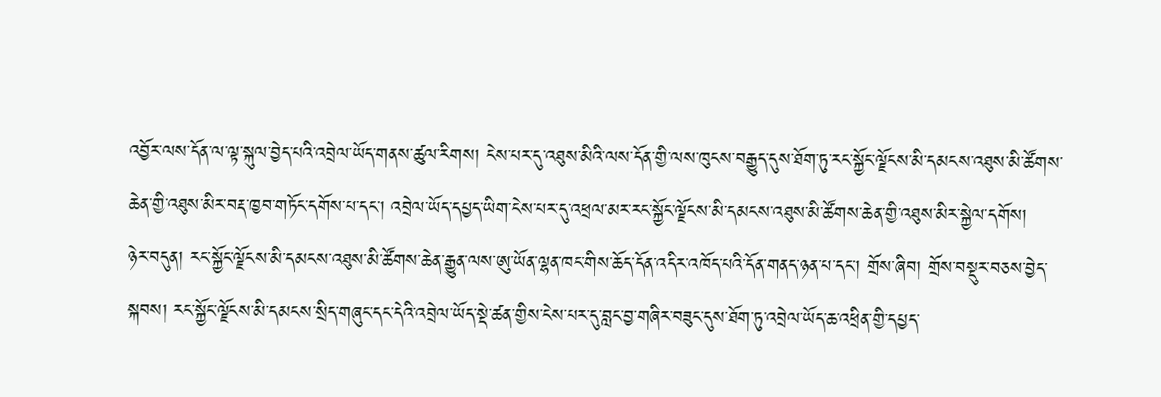འབྱོར་ལས་དོན་ལ་ལྟ་སྐུལ་བྱེད་པའི་འབྲེལ་ཡོད་གནས་ཚུལ་རིགས། ངེས་པར་དུ་འཐུས་མིའི་ལས་དོན་གྱི་ལས་ཁུངས་བརྒྱུད་དུས་ཐོག་ཏུ་རང་སྐྱོང་ལྗོངས་མི་དམངས་འཐུས་མི་ཚོགས་ཆེན་གྱི་འཐུས་མིར་བརྡ་ཁྱབ་གཏོང་དགོས་པ་དང་། འབྲེལ་ཡོད་དཔྱད་ཡིག་ངེས་པར་དུ་འཕྲལ་མར་རང་སྐྱོང་ལྗོངས་མི་དམངས་འཐུས་མི་ཚོགས་ཆེན་གྱི་འཐུས་མིར་སྐྱེལ་དགོས།
ཉེར་བདུན། རང་སྐྱོང་ལྗོངས་མི་དམངས་འཐུས་མི་ཚོགས་ཆེན་རྒྱུན་ལས་ཨུ་ཡོན་ལྷན་ཁང་གིས་ཆོད་དོན་འདིར་འཁོད་པའི་དོན་གནད་ཉན་པ་དང་། གྲོས་ཞིབ། གྲོས་བསྡུར་བཅས་བྱེད་སྐབས། རང་སྐྱོང་ལྗོངས་མི་དམངས་སྲིད་གཞུང་དང་དེའི་འབྲེལ་ཡོད་སྡེ་ཚན་གྱིས་ངེས་པར་དུ་བླང་བྱ་གཞིར་བཟུང་དུས་ཐོག་ཏུ་འབྲེལ་ཡོད་ཆ་འཕྲིན་གྱི་དཔྱད་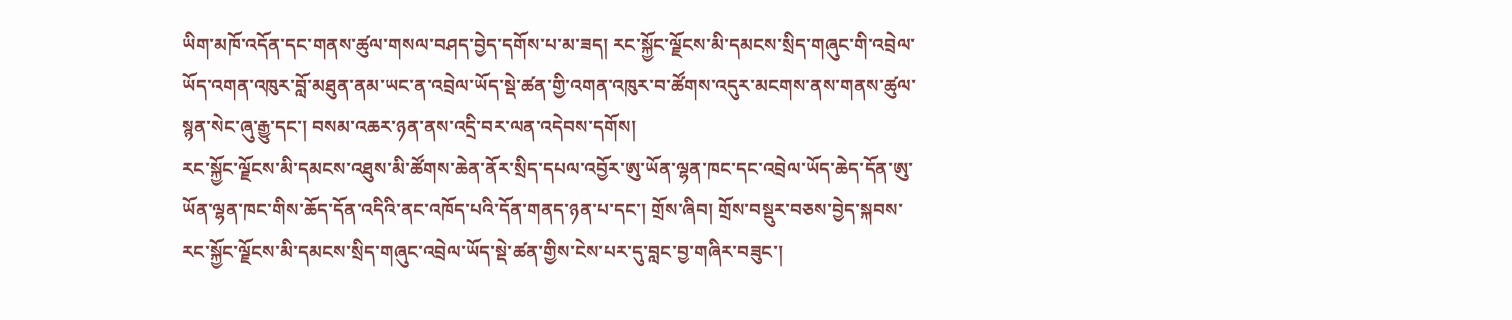ཡིག་མཁོ་འདོན་དང་གནས་ཚུལ་གསལ་བཤད་བྱེད་དགོས་པ་མ་ཟད། རང་སྐྱོང་ལྗོངས་མི་དམངས་སྲིད་གཞུང་གི་འབྲེལ་ཡོད་འགན་འཁུར་བློ་མཐུན་ནམ་ཡང་ན་འབྲེལ་ཡོད་སྡེ་ཚན་གྱི་འགན་འཁུར་བ་ཚོགས་འདུར་མངགས་ནས་གནས་ཚུལ་སྙན་སེང་ཞུ་རྒྱུ་དང་། བསམ་འཆར་ཉན་ནས་འདྲི་བར་ལན་འདེབས་དགོས།
རང་སྐྱོང་ལྗོངས་མི་དམངས་འཐུས་མི་ཚོགས་ཆེན་ནོར་སྲིད་དཔལ་འབྱོར་ཨུ་ཡོན་ལྷན་ཁང་དང་འབྲེལ་ཡོད་ཆེད་དོན་ཨུ་ཡོན་ལྷན་ཁང་གིས་ཆོད་དོན་འདིའི་ནང་འཁོད་པའི་དོན་གནད་ཉན་པ་དང་། གྲོས་ཞིབ། གྲོས་བསྡུར་བཅས་བྱེད་སྐབས་རང་སྐྱོང་ལྗོངས་མི་དམངས་སྲིད་གཞུང་འབྲེལ་ཡོད་སྡེ་ཚན་གྱིས་ངེས་པར་དུ་བླང་བྱ་གཞིར་བཟུང་།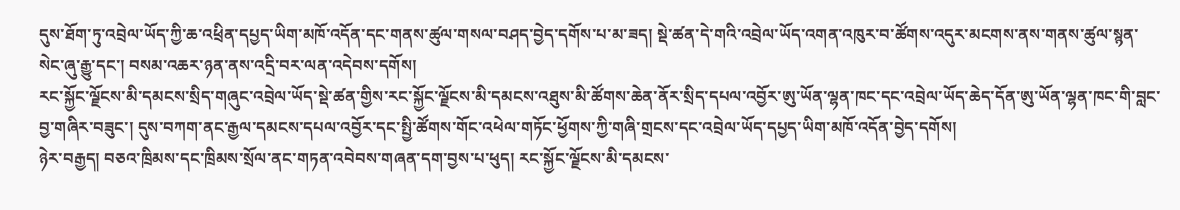དུས་ཐོག་ཏུ་འབྲེལ་ཡོད་ཀྱི་ཆ་འཕྲིན་དཔྱད་ཡིག་མཁོ་འདོན་དང་གནས་ཚུལ་གསལ་བཤད་བྱེད་དགོས་པ་མ་ཟད། སྡེ་ཚན་དེ་གའི་འབྲེལ་ཡོད་འགན་འཁུར་བ་ཚོགས་འདུར་མངགས་ནས་གནས་ཚུལ་སྙན་སེང་ཞུ་རྒྱུ་དང་། བསམ་འཆར་ཉན་ནས་འདྲི་བར་ལན་འདེབས་དགོས།
རང་སྐྱོང་ལྗོངས་མི་དམངས་སྲིད་གཞུང་འབྲེལ་ཡོད་སྡེ་ཚན་གྱིས་རང་སྐྱོང་ལྗོངས་མི་དམངས་འཐུས་མི་ཚོགས་ཆེན་ནོར་སྲིད་དཔལ་འབྱོར་ཨུ་ཡོན་ལྷན་ཁང་དང་འབྲེལ་ཡོད་ཆེད་དོན་ཨུ་ཡོན་ལྷན་ཁང་གི་བླང་བྱ་གཞིར་བཟུང་། དུས་བཀག་ནང་རྒྱལ་དམངས་དཔལ་འབྱོར་དང་སྤྱི་ཚོགས་གོང་འཕེལ་གཏོང་ཕྱོགས་ཀྱི་གཞི་གྲངས་དང་འབྲེལ་ཡོད་དཔྱད་ཡིག་མཁོ་འདོན་བྱེད་དགོས།
ཉེར་བརྒྱད། བཅའ་ཁྲིམས་དང་ཁྲིམས་སྲོལ་ནང་གཏན་འབེབས་གཞན་དག་བྱས་པ་ཕུད། རང་སྐྱོང་ལྗོངས་མི་དམངས་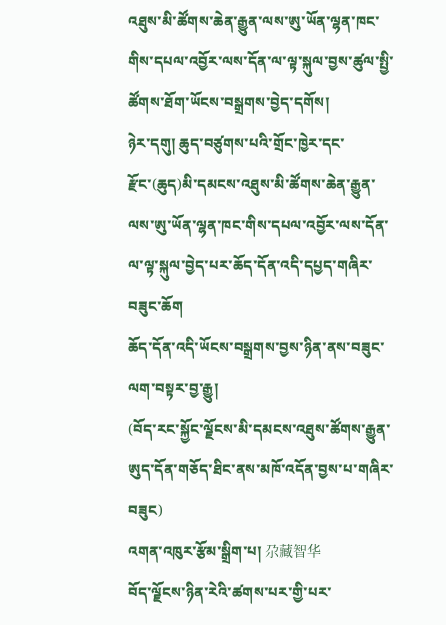འཐུས་མི་ཚོགས་ཆེན་རྒྱུན་ལས་ཨུ་ཡོན་ལྷན་ཁང་གིས་དཔལ་འབྱོར་ལས་དོན་ལ་ལྟ་སྐུལ་བྱས་ཚུལ་སྤྱི་ཚོགས་ཐོག་ཡོངས་བསྒྲགས་བྱེད་དགོས།
ཉེར་དགུ། ཆུད་བཙུགས་པའི་གྲོང་ཁྱེར་དང་རྫོང་(ཆུད)མི་དམངས་འཐུས་མི་ཚོགས་ཆེན་རྒྱུན་ལས་ཨུ་ཡོན་ལྷན་ཁང་གིས་དཔལ་འབྱོར་ལས་དོན་ལ་ལྟ་སྐུལ་བྱེད་པར་ཆོད་དོན་འདི་དཔྱད་གཞིར་བཟུང་ཆོག
ཆོད་དོན་འདི་ཡོངས་བསྒྲགས་བྱས་ཉིན་ནས་བཟུང་ལག་བསྟར་བྱ་རྒྱུ།
(བོད་རང་སྐྱོང་ལྗོངས་མི་དམངས་འཐུས་ཚོགས་རྒྱུན་ཨུད་དོན་གཅོད་ཐིང་ནས་མཁོ་འདོན་བྱས་པ་གཞིར་བཟུང)
འགན་འཁུར་རྩོམ་སྒྲིག་པ། 尕藏智华
བོད་ལྗོངས་ཉིན་རེའི་ཚགས་པར་གྱི་པར་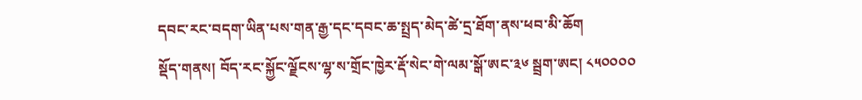དབང་རང་བདག་ཡིན་པས་གན་རྒྱ་དང་དབང་ཆ་སྤྲད་མེད་ཚེ་དྲ་ཐོག་ནས་ཕབ་མི་ཆོག
སྡོད་གནས། བོད་རང་སྐྱོང་ལྗོངས་ལྷ་ས་གྲོང་ཁྱེར་རྡོ་སེང་གེ་ལམ་སྒོ་ཨང་༣༦ སྦྲག་ཨང། ༨༥༠༠༠༠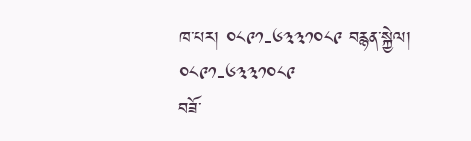ཁ་པར། ༠༨༩༡-༦༣༣༡༠༨༩ བརྙན་སྐྱེལ། ༠༨༩༡-༦༣༣༡༠༨༩
བཟོ་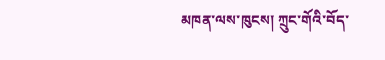མཁན་ལས་ཁུངས། ཀྲུང་གོའི་བོད་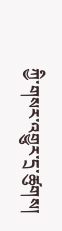ཀྱི་གསར་འགྱུར་དྲ་ཚུགས།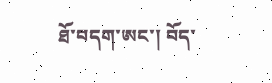ཐོ་བདག་ཨང་། བོད་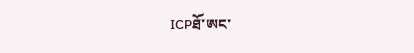ICPཐོ་ཨང་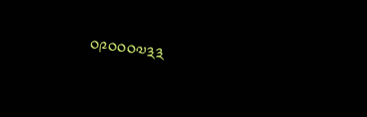༠༩༠༠༠༧༣༣